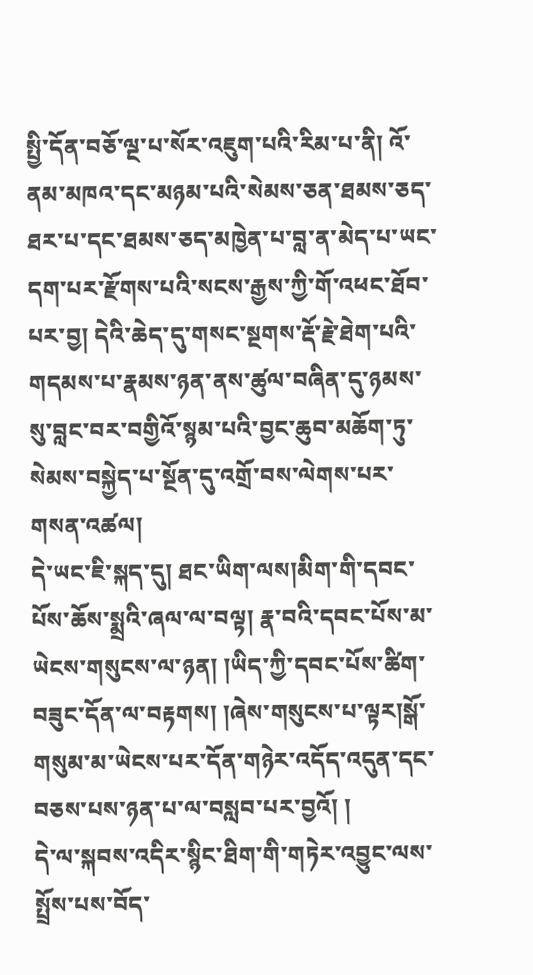སྤྱི་དོན་བཅོ་ལྔ་པ་སོར་འཇུག་པའི་རིམ་པ་ནི། འོ་ནམ་མཁའ་དང་མཉམ་པའི་སེམས་ཅན་ཐམས་ཅད་ཐར་པ་དང་ཐམས་ཅད་མཁྱེན་པ་བླ་ན་མེད་པ་ཡང་དག་པར་རྫོགས་པའི་སངས་རྒྱས་ཀྱི་གོ་འཕང་ཐོབ་པར་བྱ། དེའི་ཆེད་དུ་གསང་སྔགས་རྡོ་རྗེ་ཐེག་པའི་གདམས་པ་རྣམས་ཉན་ནས་ཚུལ་བཞིན་དུ་ཉམས་སུ་བླང་བར་བགྱིའོ་སྙམ་པའི་བྱང་ཆུབ་མཆོག་ཏུ་སེམས་བསྐྱེད་པ་སྔོན་དུ་འགྲོ་བས་ལེགས་པར་གསན་འཚལ།
དེ་ཡང་ཇི་སྐད་དུ། ཐང་ཡིག་ལས།མིག་གི་དབང་པོས་ཆོས་སྨྲའི་ཞལ་ལ་བལྟ། རྣ་བའི་དབང་པོས་མ་ཡེངས་གསུངས་ལ་ཉན། །ཡིད་ཀྱི་དབང་པོས་ཚིག་བཟུང་དོན་ལ་བརྟགས། །ཞེས་གསུངས་པ་ལྟར།སྒོ་གསུམ་མ་ཡེངས་པར་དོན་གཉེར་འདོད་འདུན་དང་བཅས་པས་ཉན་པ་ལ་བསླབ་པར་བྱའོ། །
དེ་ལ་སྐབས་འདིར་སྙིང་ཐིག་གི་གཏེར་འབྱུང་ལས་སྤྲོས་པས་བོད་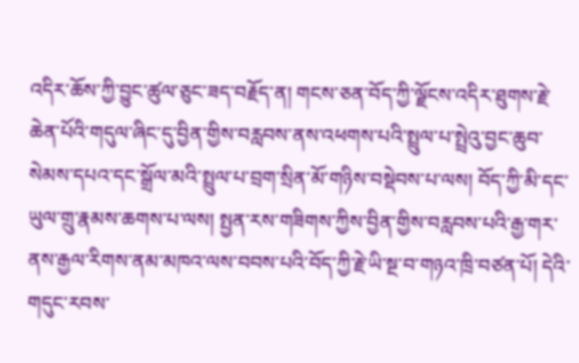འདིར་ཆོས་ཀྱི་བྱུང་ཚུལ་ཅུང་ཟད་བརྗོད་ན། གངས་ཅན་བོད་ཀྱི་ལྗོངས་འདིར་ཐུགས་རྗེ་ཆེན་པོའི་གདུལ་ཞིང་དུ་བྱིན་གྱིས་བརླབས་ནས་འཕགས་པའི་སྤྲུལ་པ་སྤྲེའུ་བྱང་ཆུབ་སེམས་དཔའ་དང་སྒྲོལ་མའི་སྤྲུལ་པ་བྲག་སྲིན་མོ་གཉིས་བསྡེབས་པ་ལས། བོད་ཀྱི་མི་དང་ཡུལ་གྲུ་རྣམས་ཆགས་པ་ལས། སྤྱན་རས་གཟིགས་ཀྱིས་བྱིན་གྱིས་བརླབས་པའི་རྒྱ་གར་ནས་རྒྱལ་རིགས་ནམ་མཁའ་ལས་བབས་པའི་བོད་ཀྱི་རྗེ་ཡི་སྔ་བ་གཉའ་ཁྲི་བཙན་པོ། དེའི་གདུང་རབས་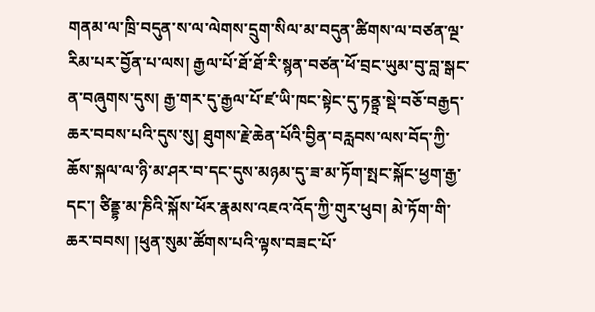གནམ་ལ་ཁྲི་བདུན་ས་ལ་ལེགས་དྲུག་སིལ་མ་བདུན་ཚིགས་ལ་བཙན་ལྔ་རིམ་པར་བྱོན་པ་ལས། རྒྱལ་པོ་ཐོ་ཐོ་རི་སྙན་བཙན་ཕོ་བྲང་ཡུམ་བུ་བླ་སྒང་ན་བཞུགས་དུས། རྒྱ་གར་དུ་རྒྱལ་པོ་ཛ་ཡི་ཁང་སྟེང་དུ་ཏནྟྲ་སྡེ་བཅོ་བརྒྱད་ཆར་བབས་པའི་དུས་སུ། ཐུགས་རྗེ་ཆེན་པོའི་བྱིན་བརླབས་ལས་བོད་ཀྱི་ཆོས་སྐལ་ལ་ཉི་མ་ཤར་བ་དང་དུས་མཉམ་དུ་ཟ་མ་ཏོག་སྤང་སྐོང་ཕྱག་རྒྱ་དང་། ཙིནྡྷ་མ་ཎིའི་སྐོས་ཕོར་རྣམས་འཇའ་འོད་ཀྱི་གུར་ཕུབ། མེ་ཏོག་གི་ཆར་བབས། །ཕུན་སུམ་ཚོགས་པའི་ལྟས་བཟང་པོ་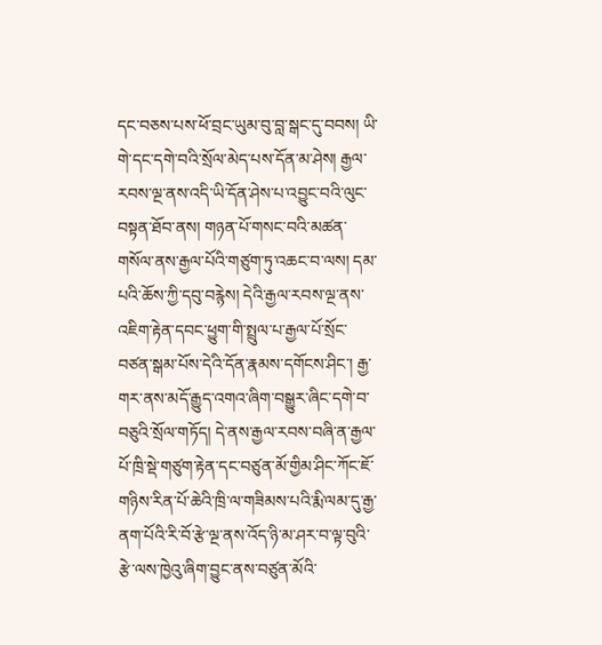དང་བཅས་པས་ཕོ་བྲང་ཡུམ་བུ་བླ་སྒང་དུ་བབས། ཡི་གེ་དང་དགེ་བའི་སྲོལ་མེད་པས་དོན་མ་ཤེས། རྒྱལ་རབས་ལྔ་ནས་འདི་ཡི་དོན་ཤེས་པ་འབྱུང་བའི་ལུང་བསྟན་ཐོབ་ནས། གཉན་པོ་གསང་བའི་མཚན་གསོལ་ནས་རྒྱལ་པོའི་གཙུག་ཏུ་འཆང་བ་ལས། དམ་པའི་ཆོས་ཀྱི་དབུ་བརྙེས། དེའི་རྒྱལ་རབས་ལྔ་ནས་འཇིག་རྟེན་དབང་ཕྱུག་གི་སྤྲུལ་པ་རྒྱལ་པོ་སྲོང་བཙན་སྒམ་པོས་དེའི་དོན་རྣམས་དགོངས་ཤིང་། རྒྱ་གར་ནས་མདོ་རྒྱུད་འགའ་ཞིག་བསྒྱུར་ཞིང་དགེ་བ་བཅུའི་སྲོལ་གཏོད། དེ་ནས་རྒྱལ་རབས་བཞི་ན་རྒྱལ་པོ་ཁྲི་སྡེ་གཙུག་རྟེན་དང་བཙུན་མོ་གྱིམ་ཤིང་ཀོང་ཇོ་གཉིས་རིན་པོ་ཆེའི་ཁྲི་ལ་གཟིམས་པའི་རྨི་ལམ་དུ་རྒྱ་ནག་པོའི་རི་བོ་རྩེ་ལྔ་ནས་འོད་ཉི་མ་ཤར་བ་ལྟ་བུའི་རྩེ་ལས་ཁྱེའུ་ཞིག་བྱུང་ནས་བཙུན་མོའི་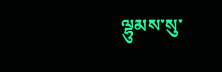ལྷུམས་སུ་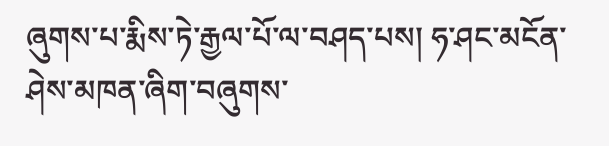ཞུགས་པ་རྨིས་ཏེ་རྒྱལ་པོ་ལ་བཤད་པས། ཧ་ཤང་མངོན་ཤེས་མཁན་ཞིག་བཞུགས་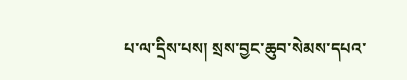པ་ལ་དྲིས་པས། སྲས་བྱང་ཆུབ་སེམས་དཔའ་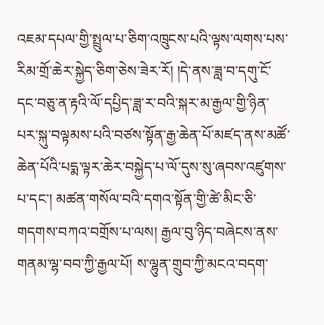འཇམ་དཔལ་གྱི་སྤྲུལ་པ་ཅིག་འཁྲུངས་པའི་ལྟས་ལགས་པས་རིམ་གྲོ་ཆེར་སྐྱེད་ཅིག་ཅེས་ཟེར་རོ། །དེ་ནས་ཟླ་བ་དགུ་ངོ་དང་བཅུ་ན་རྟའི་ལོ་དཔྱིད་ཟླ་ར་བའི་སྐར་མ་རྒྱལ་གྱི་ཉིན་པར་སྐུ་བལྟམས་པའི་བཙས་སྟོན་རྒྱ་ཆེན་པོ་མཛད་ནས་མཚོ་ཆེན་པོའི་པདྨ་ལྟར་ཆེར་བསྐྱེད་པ་ལོ་དུས་སུ་ཞབས་འཛུགས་པ་དང་། མཚན་གསོལ་བའི་དགའ་སྟོན་གྱི་ཚེ་མིང་ཅི་གདགས་བཀའ་བགྲོས་པ་ལས། རྒྱལ་བུ་ཉིད་བཞེངས་ནས་གནམ་ལྷ་བབ་ཀྱི་རྒྱལ་པོ། ས་ལྷུན་གྲུབ་ཀྱི་མངའ་བདག་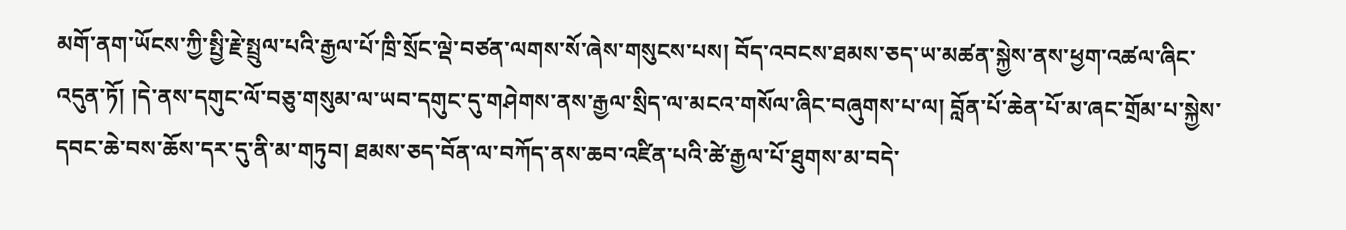མགོ་ནག་ཡོངས་ཀྱི་སྤྱི་རྗེ་སྤྲུལ་པའི་རྒྱལ་པོ་ཁྲི་སྲོང་ལྡེ་བཙན་ལགས་སོ་ཞེས་གསུངས་པས། བོད་འབངས་ཐམས་ཅད་ཡ་མཚན་སྐྱེས་ནས་ཕྱག་འཚལ་ཞིང་འདུན་ཏོ། །དེ་ནས་དགུང་ལོ་བཅུ་གསུམ་ལ་ཡབ་དགུང་དུ་གཤེགས་ནས་རྒྱལ་སྲིད་ལ་མངའ་གསོལ་ཞིང་བཞུགས་པ་ལ། བློན་པོ་ཆེན་པོ་མ་ཞང་གྲོམ་པ་སྐྱེས་དབང་ཆེ་བས་ཆོས་དར་དུ་ནི་མ་གཏུབ། ཐམས་ཅད་བོན་ལ་བཀོད་ནས་ཆབ་འཛིན་པའི་ཚེ་རྒྱལ་པོ་ཐུགས་མ་བདེ་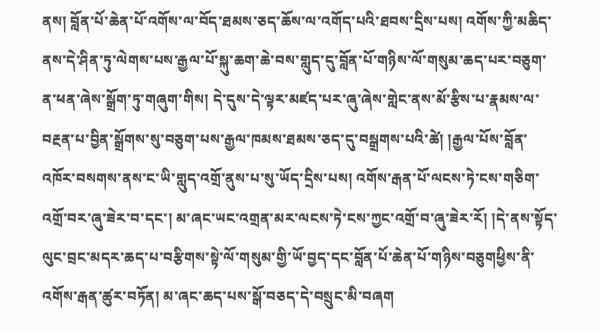ནས། བློན་པོ་ཆེན་པོ་འགོས་ལ་བོད་ཐམས་ཅད་ཆོས་ལ་འགོད་པའི་ཐབས་དྲིས་པས། འགོས་ཀྱི་མཆིད་ནས་དེ་ཤིན་ཏུ་ལེགས་པས་རྒྱལ་པོ་སྐུ་ཆག་ཆེ་བས་གླུད་དུ་བློན་པོ་གཉིས་ལོ་གསུམ་ཆད་པར་བཅུག་ན་ཕན་ཞེས་སྒྲོག་ཏུ་གཞུག་གིས། དེ་དུས་དེ་ལྟར་མཛད་པར་ཞུ་ཞེས་གླེང་ནས་མོ་རྩིས་པ་རྣམས་ལ་བརྔན་པ་བྱིན་སྒྲོགས་སུ་བཅུག་པས་རྒྱལ་ཁམས་ཐམས་ཅད་དུ་བསྒྲགས་པའི་ཚེ། །རྒྱལ་པོས་བློན་འཁོར་བསགས་ནས་ང་ཡི་གླུད་འགྲོ་ནུས་པ་སུ་ཡོད་དྲིས་པས། འགོས་རྒན་པོ་ལངས་ཏེ་ངས་གཅིག་འགྲོ་བར་ཞུ་ཟེར་བ་དང་། མ་ཞང་ཡང་འགྲན་མར་ལངས་ཏེ་ངས་ཀྱང་འགྲོ་བ་ཞུ་ཟེར་རོ། །དེ་ནས་སྟོད་ལུང་བྲང་མདར་ཆད་པ་བརྩིགས་སྟེ་ལོ་གསུམ་གྱི་ཡོ་བྱད་དང་བློན་པོ་ཆེན་པོ་གཉིས་བཅུགཕྱིས་ནི་འགོས་རྒན་ཚུར་བཏོན། མ་ཞང་ཆད་པས་སྒོ་བཅད་དེ་བསྲུང་མི་བཞག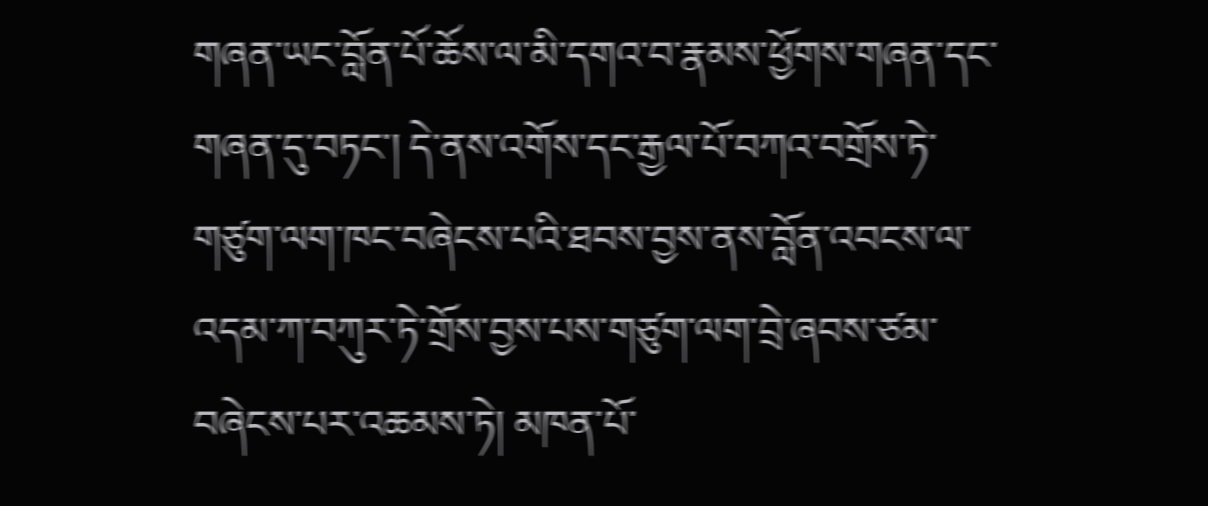གཞན་ཡང་བློན་པོ་ཆོས་ལ་མི་དགའ་བ་རྣམས་ཕྱོགས་གཞན་དང་གཞན་དུ་བཏང་། དེ་ནས་འགོས་དང་རྒྱལ་པོ་བཀའ་བགྲོས་ཏེ་གཙུག་ལག་ཁང་བཞེངས་པའི་ཐབས་བྱས་ནས་བློན་འབངས་ལ་འདམ་ཀ་བཀུར་ཏེ་གྲོས་བྱས་པས་གཙུག་ལག་བྲེ་ཞབས་ཙམ་བཞེངས་པར་འཆམས་ཏེ། མཁན་པོ་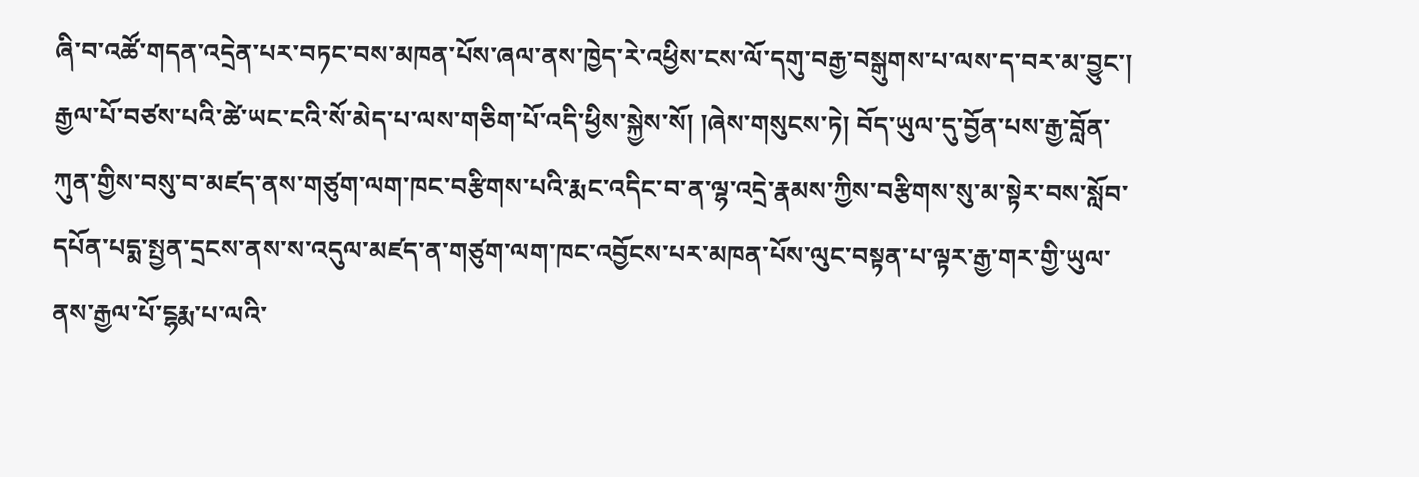ཞི་བ་འཚོ་གདན་འདྲེན་པར་བཏང་བས་མཁན་པོས་ཞལ་ནས་ཁྱེད་རེ་འཕྱིས་ངས་ལོ་དགུ་བརྒྱ་བསྒུགས་པ་ལས་ད་བར་མ་བྱུང་། རྒྱལ་པོ་བཙས་པའི་ཚེ་ཡང་ངའི་སོ་མེད་པ་ལས་གཅིག་པོ་འདི་ཕྱིས་སྐྱེས་སོ། །ཞེས་གསུངས་ཏེ། བོད་ཡུལ་དུ་བྱོན་པས་རྒྱ་བློན་ཀུན་གྱིས་བསུ་བ་མཛད་ནས་གཙུག་ལག་ཁང་བརྩིགས་པའི་རྨང་འདིང་བ་ན་ལྷ་འདྲེ་རྣམས་ཀྱིས་བརྩིགས་སུ་མ་སྟེར་བས་སློབ་དཔོན་པདྨ་སྤྱན་དྲངས་ནས་ས་འདུལ་མཛད་ན་གཙུག་ལག་ཁང་འབྱོངས་པར་མཁན་པོས་ལུང་བསྟན་པ་ལྟར་རྒྱ་གར་གྱི་ཡུལ་ནས་རྒྱལ་པོ་ངྷརྨ་པ་ལའི་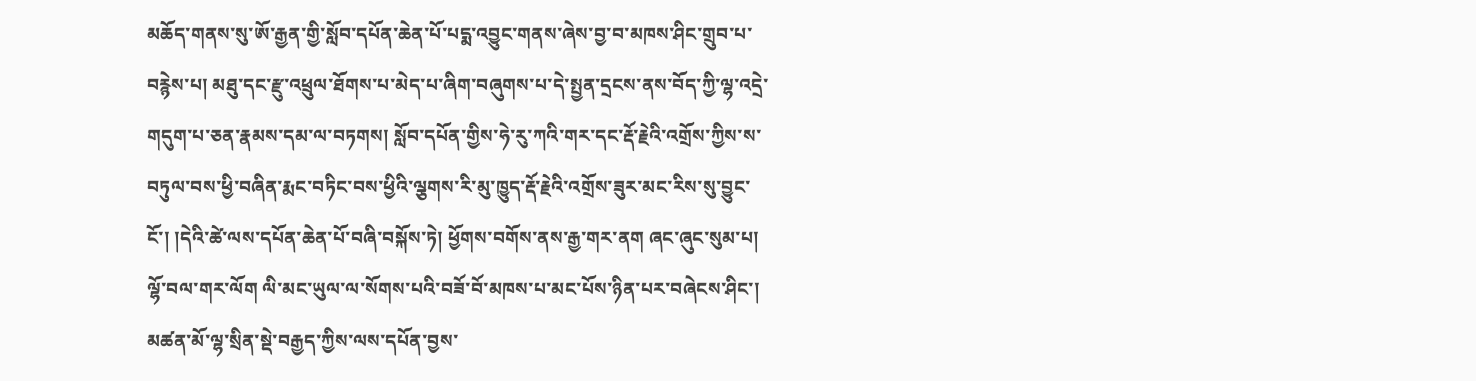མཆོད་གནས་སུ་ཨོ་རྒྱན་གྱི་སློབ་དཔོན་ཆེན་པོ་པདྨ་འབྱུང་གནས་ཞེས་བྱ་བ་མཁས་ཤིང་གྲུབ་པ་བརྙེས་པ། མཐུ་དང་རྫུ་འཕྲུལ་ཐོགས་པ་མེད་པ་ཞིག་བཞུགས་པ་དེ་སྤྱན་དྲངས་ནས་བོད་ཀྱི་ལྷ་འདྲེ་གདུག་པ་ཅན་རྣམས་དམ་ལ་བཏགས། སློབ་དཔོན་གྱིས་ཧེ་རུ་ཀའི་གར་དང་རྡོ་རྗེའི་འགྲོས་ཀྱིས་ས་བཏུལ་བས་ཕྱི་བཞིན་རྨང་བཏིང་བས་ཕྱིའི་ལྕགས་རི་མུ་ཁྱུད་རྡོ་རྗེའི་འགྲོས་ཟུར་མང་རིས་སུ་བྱུང་ངོ་། །དེའི་ཚེ་ལས་དཔོན་ཆེན་པོ་བཞི་བསྐོས་ཏེ། ཕྱོགས་བགོས་ནས་རྒྱ་གར་ནག ཞང་ཞུང་སུམ་པ། ལྷོ་བལ་གར་ལོག ལི་མང་ཡུལ་ལ་སོགས་པའི་བཟོ་བོ་མཁས་པ་མང་པོས་ཉིན་པར་བཞེངས་ཤིང་། མཚན་མོ་ལྷ་སྲིན་སྡེ་བརྒྱད་ཀྱིས་ལས་དཔོན་བྱས་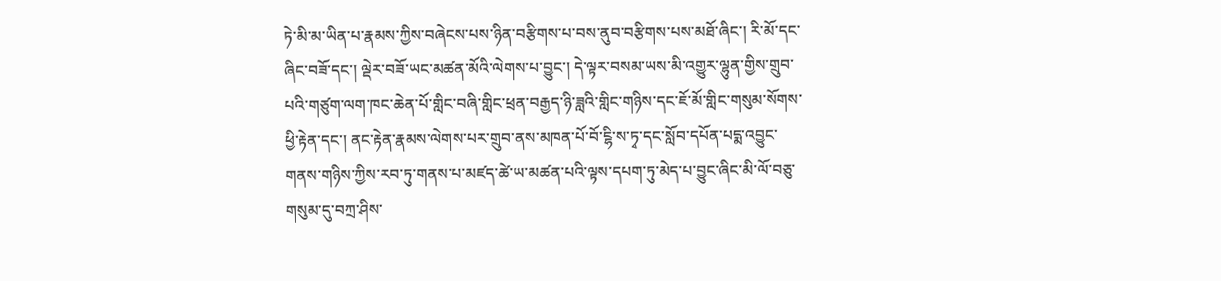ཏེ་མི་མ་ཡིན་པ་རྣམས་ཀྱིས་བཞེངས་པས་ཉིན་བརྩིགས་པ་བས་ནུབ་བརྩིགས་པས་མཐོ་ཞིང་། རི་མོ་དང་ཞིང་བཟོ་དང་། ལྡེར་བཟོ་ཡང་མཚན་མོའི་ལེགས་པ་བྱུང་། དེ་ལྟར་བསམ་ཡས་མི་འགྱུར་ལྷུན་གྱིས་གྲུབ་པའི་གཙུག་ལག་ཁང་ཆེན་པོ་གླིང་བཞི་གླིང་ཕྲན་བརྒྱད་ཉི་ཟླའི་གླིང་གཉིས་དང་ཇོ་མོ་གླིང་གསུམ་སོགས་ཕྱི་རྟེན་དང་། ནང་རྟེན་རྣམས་ལེགས་པར་གྲུབ་ནས་མཁན་པོ་བོ་ངྷི་ས་ཏྭ་དང་སློབ་དཔོན་པདྨ་འབྱུང་གནས་གཉིས་ཀྱིས་རབ་ཏུ་གནས་པ་མཛད་ཚེ་ཡ་མཚན་པའི་ལྟས་དཔག་ཏུ་མེད་པ་བྱུང་ཞིང་མི་ལོ་བཅུ་གསུམ་དུ་བཀྲ་ཤིས་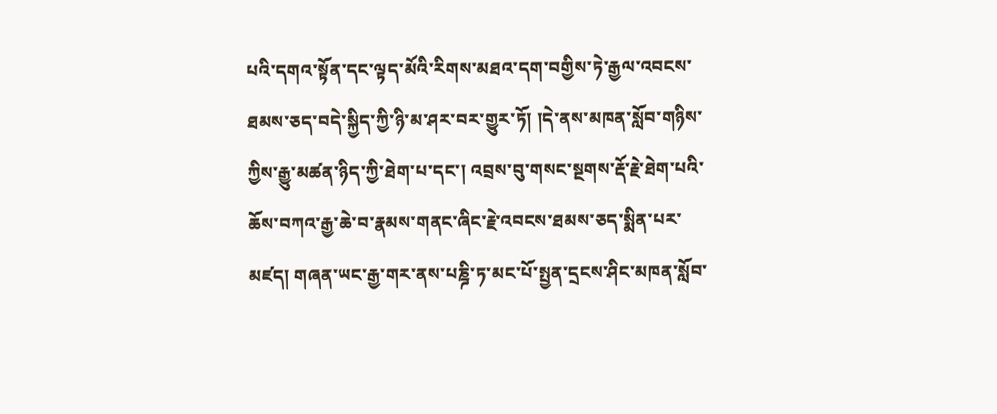པའི་དགའ་སྟོན་དང་ལྟད་མོའི་རིགས་མཐའ་དག་བགྱིས་ཏེ་རྒྱལ་འབངས་ཐམས་ཅད་བདེ་སྐྱིད་ཀྱི་ཉི་མ་ཤར་བར་གྱུར་ཏོ། །དེ་ནས་མཁན་སློབ་གཉིས་ཀྱིས་རྒྱུ་མཚན་ཉིད་ཀྱི་ཐེག་པ་དང་། འབྲས་བུ་གསང་སྔགས་རྡོ་རྗེ་ཐེག་པའི་ཆོས་བཀའ་རྒྱ་ཆེ་བ་རྣམས་གནང་ཞིང་རྗེ་འབངས་ཐམས་ཅད་སྨིན་པར་མཛད། གཞན་ཡང་རྒྱ་གར་ནས་པཎྜི་ཏ་མང་པོ་སྤྱན་དྲངས་ཤིང་མཁན་སློབ་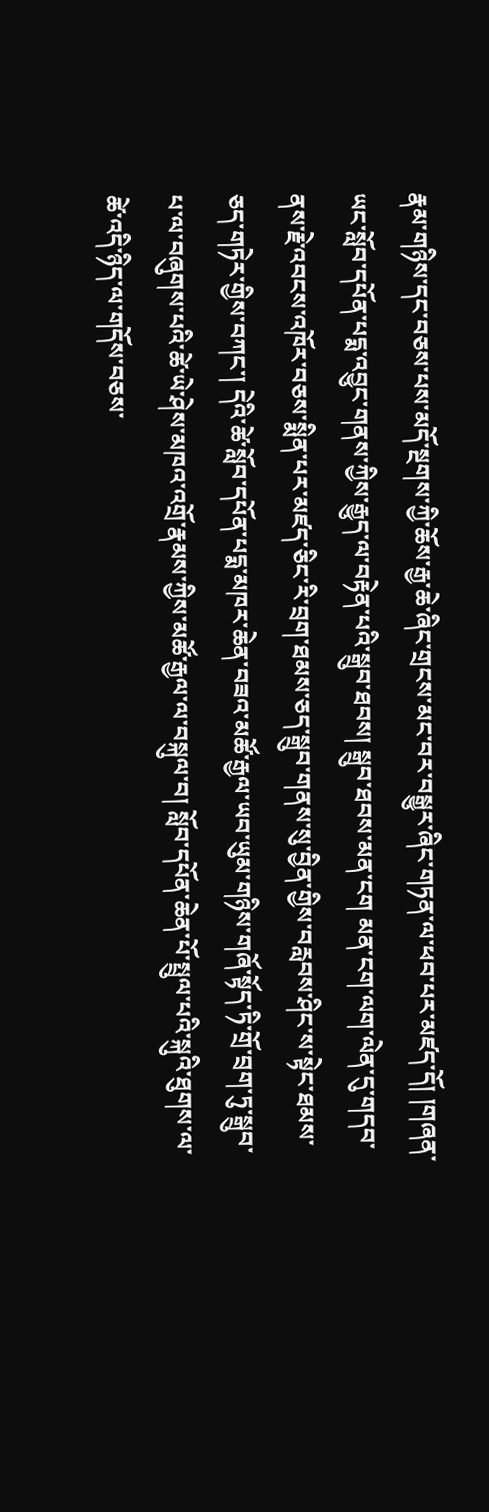རྣམ་གཉིས་དང་བཅས་པས་མདོ་སྔགས་ཀྱི་ཆོས་རྒྱ་ཆེ་ཞིང་གྲངས་མང་བར་བསྒྱུར་ཞིང་གཏན་ལ་ཕབ་པར་མཛད་དོ། །གཞན་ཡང་སློབ་དཔོན་པདྨ་འབྱུང་གནས་ཀྱིས་རྒྱུད་ལ་བརྟེན་པའི་སྒྲུབ་ཐབས། སྒྲུབ་ཐབས་མན་ངག མན་ངག་ལག་ལེན་དུ་གདབ་ནས་རྗེ་འབངས་འཁོར་བཅས་སྨིན་པར་མཛད་ཅིང་རི་བྲག་ཐམས་ཅད་སྒྲུབ་གནས་སུ་བྱིན་གྱིས་བརླབས་ཤིང་ས་སྟེང་ཐམས་ཅད་གཏེར་གྱིས་བཀང་། དེའི་ཚེ་སློབ་དཔོན་པདྨ་མཁར་ཆེན་བཟའ་མཚོ་རྒྱལ་ཡབ་ཡུམ་གཉིས་གཞོ་སྟོད་ཏི་གྲོ་བྲག་ཏུ་སྒྲུབ་པ་ལ་བཞུགས་པའི་ཚེ་ཡེ་ཤེས་མཁའ་འགྲོ་རྣམས་ཀྱིས་མཚོ་རྒྱལ་ལ་བསྐུལ་བ། སློབ་དཔོན་ཆེན་པོ་སྤྲུལ་པའི་སྐུའི་ཐུགས་ལ་ཚེ་འདི་ཉིད་ལ་གདོས་བཅས་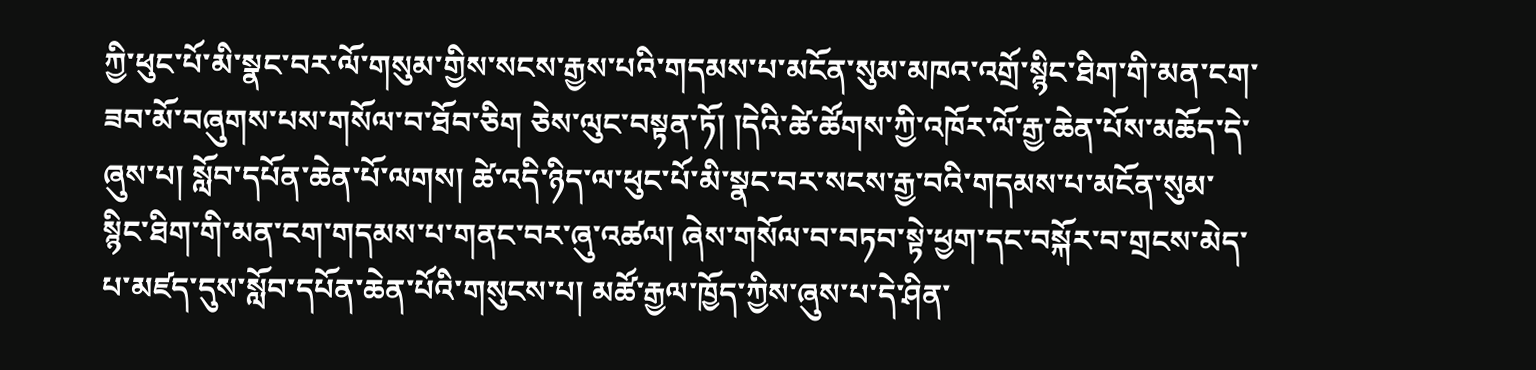ཀྱི་ཕུང་པོ་མི་སྣང་བར་ལོ་གསུམ་གྱིས་སངས་རྒྱས་པའི་གདམས་པ་མངོན་སུམ་མཁའ་འགྲོ་སྙིང་ཐིག་གི་མན་ངག་ཟབ་མོ་བཞུགས་པས་གསོལ་བ་ཐོབ་ཅིག ཅེས་ལུང་བསྟན་ཏོ། །དེའི་ཚེ་ཚོགས་ཀྱི་འཁོར་ལོ་རྒྱ་ཆེན་པོས་མཆོད་དེ་ཞུས་པ། སློབ་དཔོན་ཆེན་པོ་ལགས། ཚེ་འདི་ཉིད་ལ་ཕུང་པོ་མི་སྣང་བར་སངས་རྒྱ་བའི་གདམས་པ་མངོན་སུམ་སྙིང་ཐིག་གི་མན་ངག་གདམས་པ་གནང་བར་ཞུ་འཚལ། ཞེས་གསོལ་བ་བཏབ་སྟེ་ཕྱག་དང་བསྐོར་བ་གྲངས་མེད་པ་མཛད་དུས་སློབ་དཔོན་ཆེན་པོའི་གསུངས་པ། མཚོ་རྒྱལ་ཁྱོད་ཀྱིས་ཞུས་པ་དེ་ཤིན་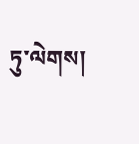ཏུ་ལེགས།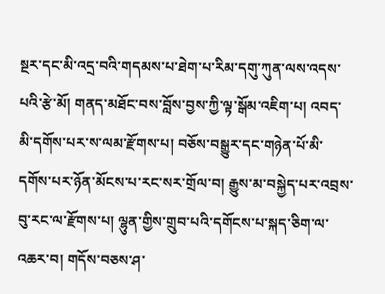སྔར་དང་མི་འདྲ་བའི་གདམས་པ་ཐེག་པ་རིམ་དགུ་ཀུན་ལས་འདས་པའི་རྩེ་མོ། གནད་མཐོང་བས་བློས་བྱས་ཀྱི་ལྟ་སྒོམ་འཇིག་པ། འབད་མི་དགོས་པར་ས་ལམ་རྫོགས་པ། བཅོས་བསྒྱུར་དང་གཉེན་པོ་མི་དགོས་པར་ཉོན་མོངས་པ་རང་སར་གྲོལ་བ། རྒྱུས་མ་བསྐྱེད་པར་འབྲས་བུ་རང་ལ་རྫོགས་པ། ལྷུན་གྱིས་གྲུབ་པའི་དགོངས་པ་སྐད་ཅིག་ལ་འཆར་བ། གདོས་བཅས་ཤ་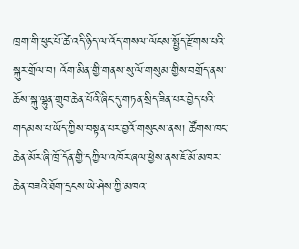ཁྲག་གི་ཕུང་པོ་ཚེ་འདི་ཉིད་ལ་འོད་གསལ་ལོངས་སྤྱོད་རྫོགས་པའི་སྐུར་གྲོལ་བ། འོག་མིན་གྱི་གནས་སུ་ལོ་གསུམ་གྱིས་བགྲོད་ནས་ཆོས་སྐུ་ལྷུན་གྲུབ་ཆེན་པོའི་ཞིང་དུ་གཏན་སྲིད་ཟིན་པར་བྱེད་པའི་གདམས་པ་ཡོད་ཀྱིས་བསྟན་པར་བྱའོ་གསུངས་ནས། ཚོགས་ཁང་ཆེན་མོར་ཞི་ཁྲོ་དོན་གྱི་དཀྱིལ་འཁོར་ཞལ་ཕྱེས་ནས་ཇོ་མོ་མཁར་ཆེན་བཟའི་ཐོག་དྲངས་ཡེ་ཤེས་ཀྱི་མཁའ་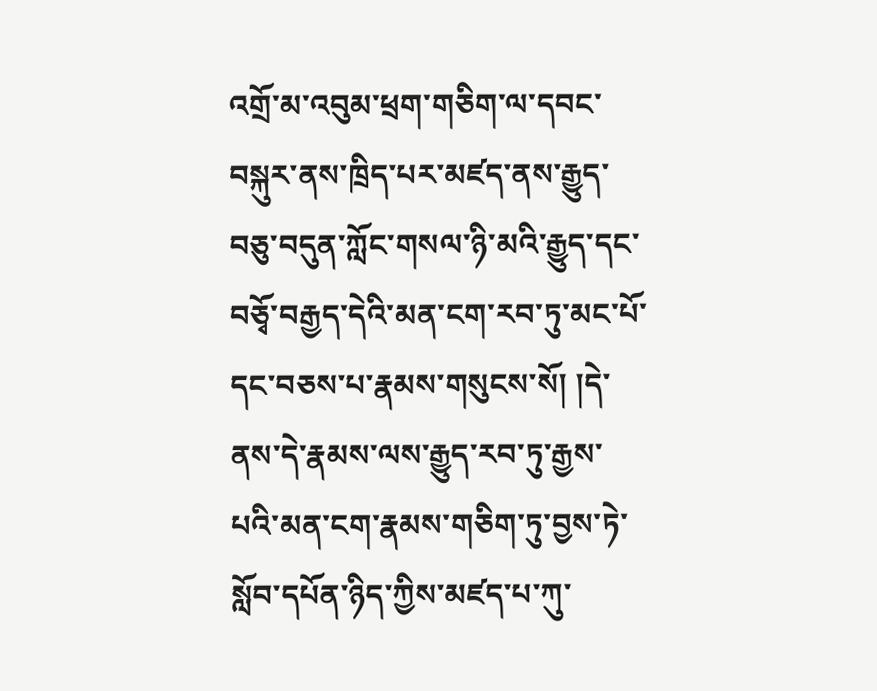འགྲོ་མ་འབུམ་ཕྲག་གཅིག་ལ་དབང་བསྐུར་ནས་ཁྲིད་པར་མཛད་ནས་རྒྱུད་བཅུ་བདུན་ཀློང་གསལ་ཉི་མའི་རྒྱུད་དང་བཅྭོ་བརྒྱད་དེའི་མན་ངག་རབ་ཏུ་མང་པོ་དང་བཅས་པ་རྣམས་གསུངས་སོ། །དེ་ནས་དེ་རྣམས་ལས་རྒྱུད་རབ་ཏུ་རྒྱས་པའི་མན་ངག་རྣམས་གཅིག་ཏུ་བྱས་ཏེ་སློབ་དཔོན་ཉིད་ཀྱིས་མཛད་པ་ཀུ་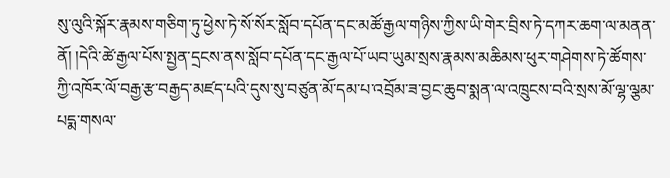སུ་ལུའི་སྐོར་རྣམས་གཅིག་ཏུ་ཕྱེས་ཏེ་སོ་སོར་སློབ་དཔོན་དང་མཚོ་རྒྱལ་གཉིས་ཀྱིས་ཡི་གེར་བྲིས་ཏེ་དཀར་ཆག་ལ་མནན་ནོ། །དེའི་ཚེ་རྒྱལ་པོས་སྤྱན་དྲངས་ནས་སློབ་དཔོན་དང་རྒྱལ་པོ་ཡབ་ཡུམ་སྲས་རྣམས་མཆིམས་ཕུར་གཤེགས་ཏེ་ཚོགས་ཀྱི་འཁོར་ལོ་བརྒྱ་རྩ་བརྒྱད་མཛད་པའི་དུས་སུ་བཙུན་མོ་དམ་པ་འབྲོམ་ཟ་བྱང་ཆུབ་སྨན་ལ་འཁྲུངས་བའི་སྲས་མོ་ལྷ་ལྕམ་པདྨ་གསལ་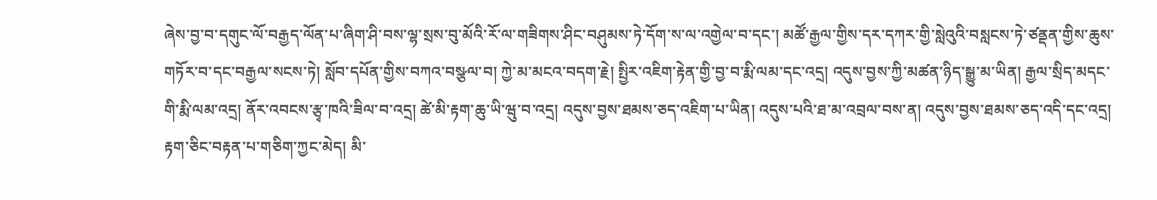ཞེས་བྱ་བ་དགུང་ལོ་བརྒྱད་ལོན་པ་ཞིག་ཤི་བས་ལྷ་སྲས་བུ་མོའི་རོ་ལ་གཟིགས་ཤིང་བཤུམས་ཏེ་དོག་ས་ལ་འགྱེལ་བ་དང་། མཚོ་རྒྱལ་གྱིས་དར་དཀར་གྱི་སླེའུའི་བསླངས་ཏེ་ཙནྡན་གྱིས་ཆུས་གཏོར་བ་དང་བརྒྱལ་སངས་ཏེ། སློབ་དཔོན་གྱིས་བཀའ་བསྩལ་བ། ཀྱེ་མ་མངའ་བདག་རྗེ། སྤྱིར་འཇིག་རྟེན་གྱི་བྱ་བ་རྨི་ལམ་དང་འདྲ། འདུས་བྱས་ཀྱི་མཚན་ཉིད་སྒྱུ་མ་ཡིན། རྒྱལ་སྲིད་མདང་གི་རྨི་ལམ་འདྲ། ནོར་འབངས་རྩྭ་ཁའི་ཟིལ་བ་འདྲ། ཚེ་མི་རྟག་ཆུ་ཡི་ཝུ་བ་འདྲ། འདུས་བྱས་ཐམས་ཅད་འཇིག་པ་ཡིན། འདུས་པའི་ཐ་མ་འབྲལ་བས་ན། འདུས་བྱས་ཐམས་ཅད་འདི་དང་འདྲ། རྟག་ཅིང་བརྟན་པ་གཅིག་ཀྱང་མེད། མི་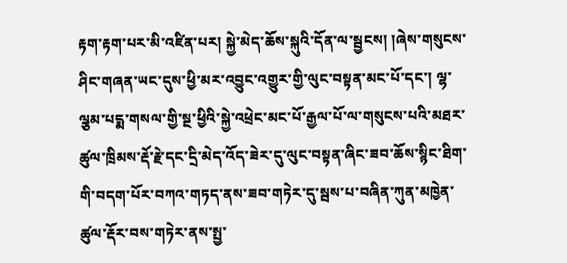རྟག་རྟག་པར་མི་འཛིན་པར། སྐྱེ་མེད་ཆོས་སྐུའི་དོན་ལ་སྦྱངས། །ཞེས་གསུངས་ཤིང་གཞན་ཡང་དུས་ཕྱི་མར་འབྱུང་འགྱུར་གྱི་ལུང་བསྟན་མང་པོ་དང་། ལྷ་ལྕམ་པདྨ་གསལ་གྱི་སྔ་ཕྱིའི་སྐྱེ་འཕྲེང་མང་པོ་རྒྱལ་པོ་ལ་གསུངས་པའི་མཐར་ཚུལ་ཁྲིམས་རྡོ་རྗེ་དང་དྲི་མེད་འོད་ཟེར་དུ་ལུང་བསྟན་ཞིང་ཟབ་ཆོས་སྙིང་ཐིག་གི་བདག་པོར་བཀའ་གཏད་ནས་ཟབ་གཏེར་དུ་སྦས་པ་བཞིན་ཀུན་མཁྱེན་ཚུལ་རྡོར་བས་གཏེར་ནས་སྤྱ་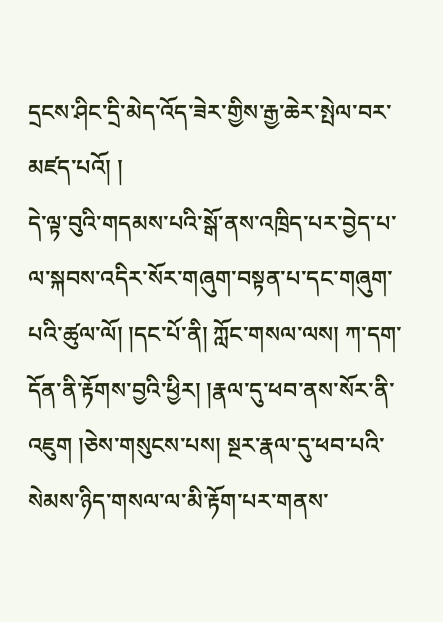དྲངས་ཤིང་དྲི་མེད་འོད་ཟེར་གྱིས་རྒྱ་ཆེར་སྤེལ་བར་མཛད་པའོ། །
དེ་ལྟ་བུའི་གདམས་པའི་སྒོ་ནས་འཁྲིད་པར་བྱེད་པ་ལ་སྐབས་འདིར་སོར་གཞུག་བསྟན་པ་དང་གཞུག་པའི་ཚུལ་ལོ། །དང་པོ་ནི། ཀློང་གསལ་ལས། ཀ་དག་དོན་ནི་རྟོགས་བྱའི་ཕྱིར། །རྣལ་དུ་ཕབ་ནས་སོར་ནི་འཇུག །ཅེས་གསུངས་པས། སྔར་རྣལ་དུ་ཕབ་པའི་སེམས་ཉིད་གསལ་ལ་མི་རྟོག་པར་གནས་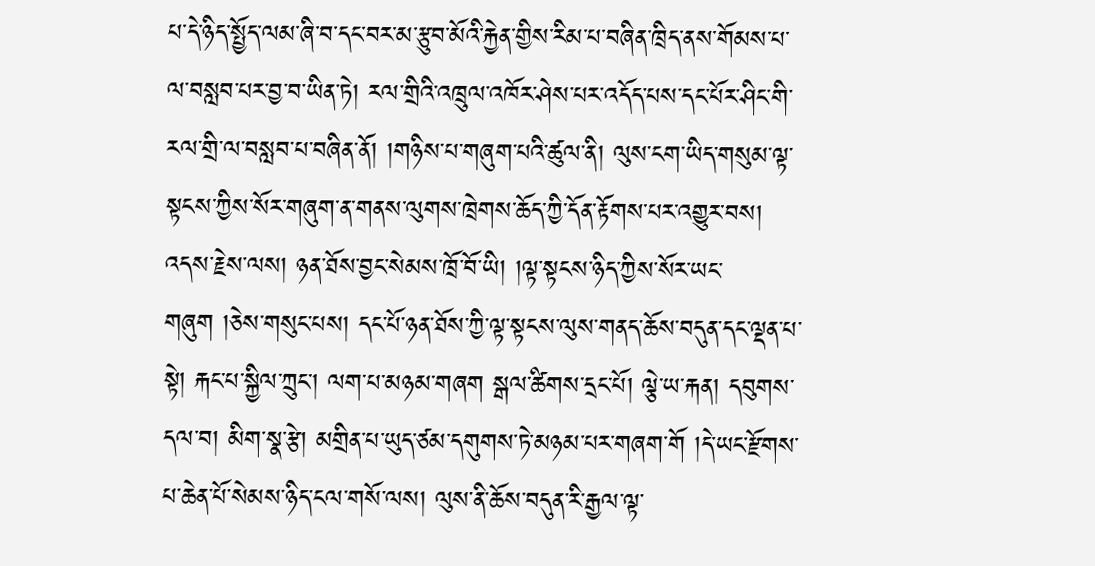པ་དེ་ཉིད་སྤྱོད་ལམ་ཞི་བ་དང་བར་མ་རྩུབ་མོའི་རྐྱེན་གྱིས་རིམ་པ་བཞིན་ཁྲིད་ནས་གོམས་པ་ལ་བསླབ་པར་བྱ་བ་ཡིན་ཏེ། རལ་གྲིའི་འཁྲུལ་འཁོར་ཤེས་པར་འདོད་པས་དང་པོར་ཤིང་གི་རལ་གྲི་ལ་བསླབ་པ་བཞིན་ནོ། །གཉིས་པ་གཞུག་པའི་ཚུལ་ནི། ལུས་ངག་ཡིད་གསུམ་ལྟ་སྟངས་ཀྱིས་སོར་གཞུག་ན་གནས་ལུགས་ཁྲེགས་ཆོད་ཀྱི་དོན་རྟོགས་པར་འགྱུར་བས། འདས་རྗེས་ལས། ཉན་ཐོས་བྱང་སེམས་ཁྲོ་བོ་ཡི། །ལྟ་སྟངས་ཉིད་ཀྱིས་སོར་ཡང་གཞུག །ཅེས་གསུང་པས། དང་པོ་ཉན་ཐོས་ཀྱི་ལྟ་སྟངས་ལུས་གནད་ཆོས་བདུན་དང་ལྡན་པ་སྟེ། རྐང་པ་སྐྱིལ་ཀྲུང་། ལག་པ་མཉམ་གཞག སྒལ་ཚིགས་དྲང་པོ། ལྕེ་ཡ་རྐན། དབུགས་དལ་བ། མིག་སྣ་རྩེ། མགྲིན་པ་ཡུད་ཙམ་དགུགས་ཏེ་མཉམ་པར་གཞག་གོ །དེ་ཡང་རྫོགས་པ་ཆེན་པོ་སེམས་ཉིད་ངལ་གསོ་ལས། ལུས་ནི་ཆོས་བདུན་རི་རྒྱལ་ལྟ་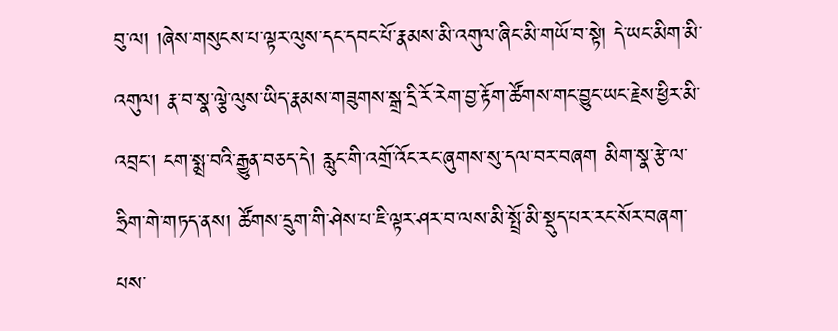བུ་ལ། །ཞེས་གསུངས་པ་ལྟར་ལུས་དང་དབང་པོ་རྣམས་མི་འགུལ་ཞིང་མི་གཡོ་བ་སྟེ། དེ་ཡང་མིག་མི་འགུལ། རྣ་བ་སྣ་ལྕེ་ལུས་ཡིད་རྣམས་གཟུགས་སྒྲ་དྲི་རོ་རེག་བྱ་རྟོག་ཚོགས་གང་བྱུང་ཡང་རྗེས་ཕྱིར་མི་འབྲང་། ངག་སྨྲ་བའི་རྒྱུན་བཅད་དེ། རླུང་གི་འགྲོ་འོང་རང་ཞུགས་སུ་དལ་བར་བཞག མིག་སྣ་རྩེ་ལ་ཧྲིག་གེ་གཏད་ནས། ཚོགས་དྲུག་གི་ཤེས་པ་ཇི་ལྟར་ཤར་བ་ལས་མི་སྤྲོ་མི་སྡུད་པར་རང་སོར་བཞག་པས་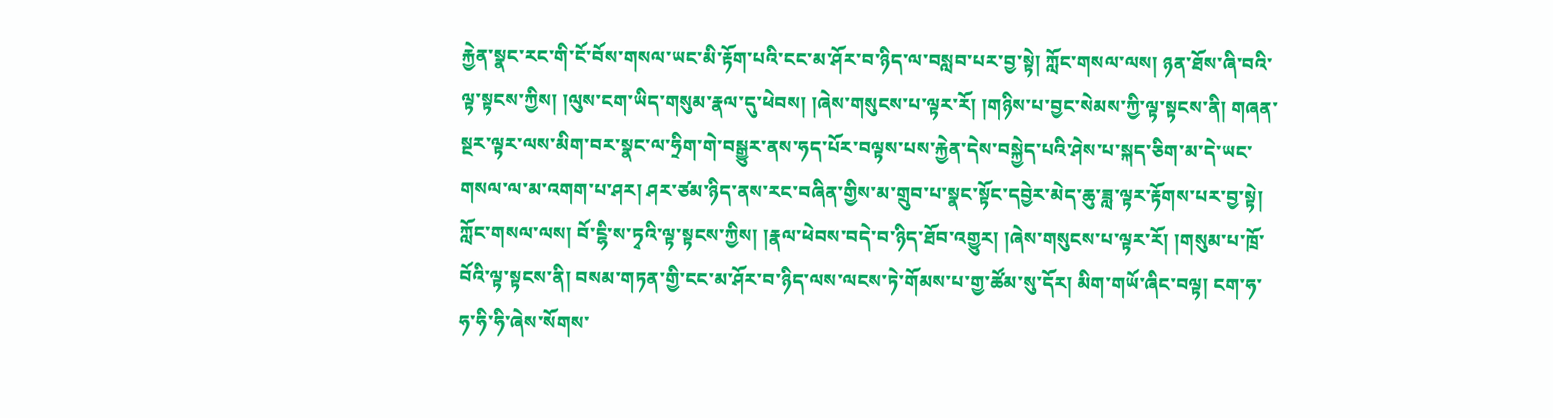རྐྱེན་སྣང་རང་གི་ངོ་བོས་གསལ་ཡང་མི་རྟོག་པའི་ངང་མ་ཤོར་བ་ཉིད་ལ་བསླབ་པར་བྱ་སྟེ། ཀློང་གསལ་ལས། ཉན་ཐོས་ཞི་བའི་ལྟ་སྟངས་ཀྱིས། །ལུས་ངག་ཡིད་གསུམ་རྣལ་དུ་ཕེབས། །ཞེས་གསུངས་པ་ལྟར་རོ། །གཉིས་པ་བྱང་སེམས་ཀྱི་ལྟ་སྟངས་ནི། གཞན་སྔར་ལྟར་ལས་མིག་བར་སྣང་ལ་ཧྲིག་གེ་བསྒྱུར་ནས་ཧད་པོར་བལྟས་པས་རྐྱེན་དེས་བསྐྱེད་པའི་ཤེས་པ་སྐད་ཅིག་མ་དེ་ཡང་གསལ་ལ་མ་འགག་པ་ཤར། ཤར་ཙམ་ཉིད་ནས་རང་བཞིན་གྱིས་མ་གྲུབ་པ་སྣང་སྟོང་དབྱེར་མེད་ཆུ་ཟླ་ལྟར་རྟོགས་པར་བྱ་སྟེ། ཀློང་གསལ་ལས། བོ་ངྷི་ས་ཏྭའི་ལྟ་སྟངས་ཀྱིས། །རྣལ་ཕེབས་བདེ་བ་ཉིད་ཐོབ་འགྱུར། །ཞེས་གསུངས་པ་ལྟར་རོ། །གསུམ་པ་ཁྲོ་བོའི་ལྟ་སྟངས་ནི། བསམ་གཏན་གྱི་ངང་མ་ཤོར་བ་ཉིད་ལས་ལངས་ཏེ་གོམས་པ་གྱ་ཚོམ་སུ་དོར། མིག་གཡོ་ཞིང་བལྟ། ངག་ཧ་ཧ་ཧི་ཧི་ཞེས་སོགས་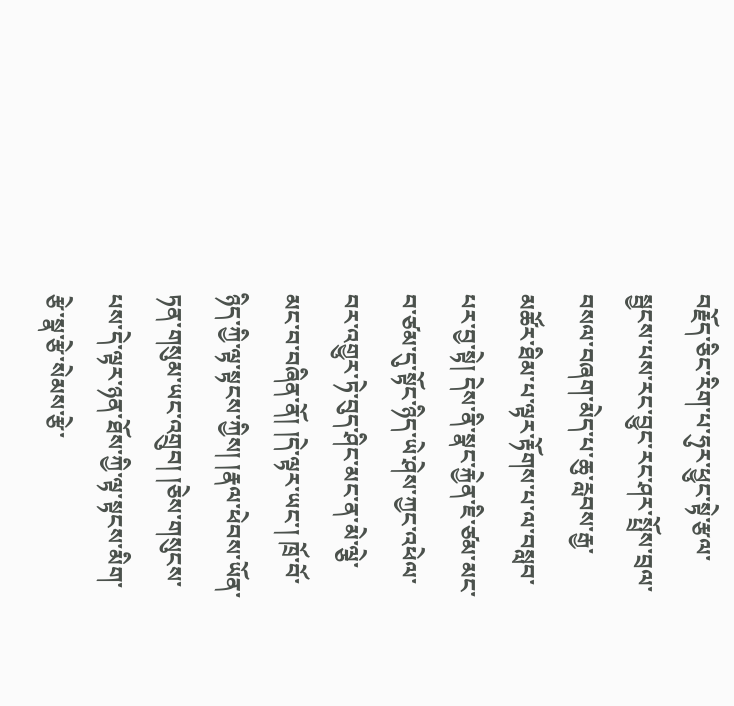བརྗོད་ཅིང་རིག་པ་ཧུར་ཕྱུང་སྟེ་རྩལ་སྦྱངས་པས་རང་བྱུང་རང་ཤར་སྤྲོས་བྲལ་བསལ་བཞག་མེད་པ་ཆུ་རླབས་རྒྱ་མཚོར་ཐིམ་པ་ལྟར་རྟོགས་པ་ལ་བསླབ་པར་བྱ་སྟེ། དེས་ནི་སྣང་རྐྱེན་ཇི་ཙམ་མང་བ་ཙམ་དུ་སྟོང་ཉིད་ཡེ་ཤེས་ཀྱང་འཕེལ་བར་འགྱུར་ཏེ་བུད་ཤིང་མང་ན་མེ་ལྕེ་མང་བ་བཞིན་ནོ། །དེ་ལྟར་ཡང་། ཁྲོ་བོ་ཉིད་ཀྱི་ལྟ་སྟངས་ཀྱིས། །རྣལ་ཕེབས་ཡོན་ཏན་གསུམ་ཡང་འགྲུབ། །ཅེས་གསུངས་པས་དེ་ལྟར་ཉན་ཐོས་ཀྱི་ལྟ་སྟངས་མིག་རྩེ་སྣ་རྩེ་སེམས་རྩེ་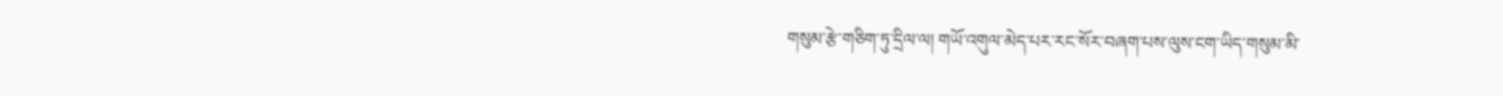གསུམ་རྩེ་གཅིག་ཏུ་དྲིལ་ལ། གཡོ་འགུལ་མེད་པར་རང་སོར་བཞག་པས་ལུས་ངག་ཡིད་གསུམ་མི་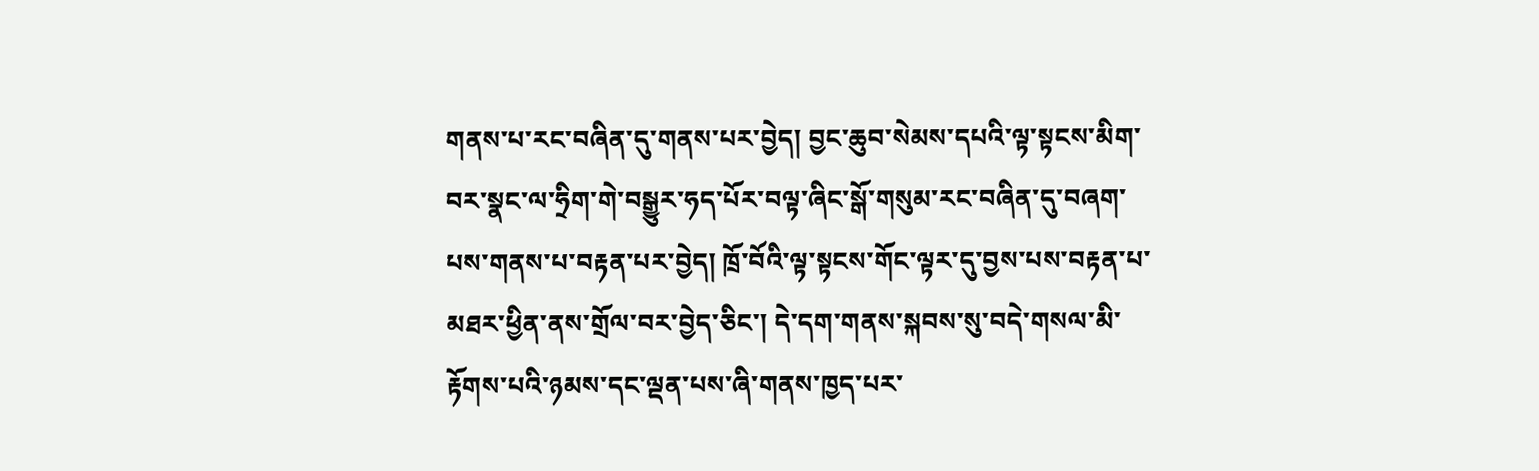གནས་པ་རང་བཞིན་དུ་གནས་པར་བྱེད། བྱང་ཆུབ་སེམས་དཔའི་ལྟ་སྟངས་མིག་བར་སྣང་ལ་ཧྲིག་གེ་བསྒྱུར་ཧད་པོར་བལྟ་ཞིང་སྒོ་གསུམ་རང་བཞིན་དུ་བཞག་པས་གནས་པ་བརྟན་པར་བྱེད། ཁྲོ་བོའི་ལྟ་སྟངས་གོང་ལྟར་དུ་བྱས་པས་བརྟན་པ་མཐར་ཕྱིན་ནས་གྲོལ་བར་བྱེད་ཅིང་། དེ་དག་གནས་སྐབས་སུ་བདེ་གསལ་མི་རྟོགས་པའི་ཉམས་དང་ལྡན་པས་ཞི་གནས་ཁྱད་པར་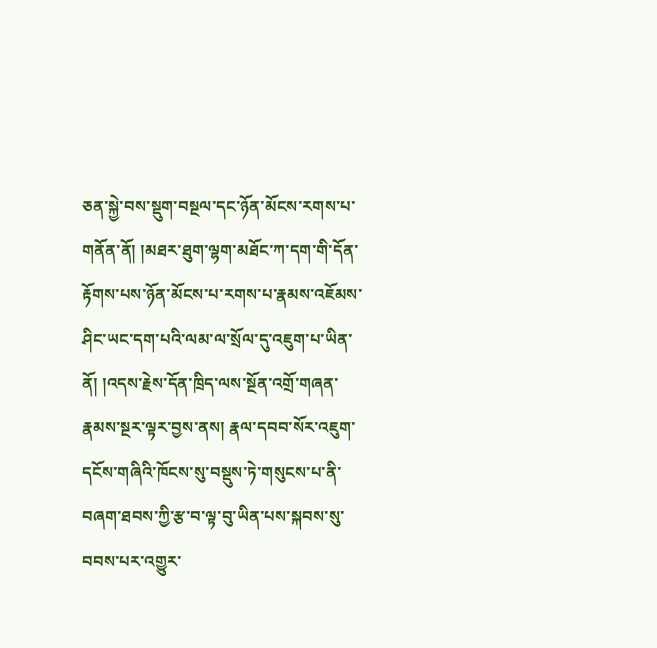ཅན་སྐྱེ་བས་སྡུག་བསྔལ་དང་ཉོན་མོངས་རགས་པ་གནོན་ནོ། །མཐར་ཐུག་ལྷག་མཐོང་ཀ་དག་གི་དོན་རྟོགས་པས་ཉོན་མོངས་པ་རགས་པ་རྣམས་འཇོམས་ཤིང་ཡང་དག་པའི་ལམ་ལ་སྲོལ་དུ་འཇུག་པ་ཡིན་ནོ། །འདས་རྗེས་དོན་ཁྲིད་ལས་སྔོན་འགྲོ་གཞན་རྣམས་སྔར་ལྟར་བྱས་ནས། རྣལ་དབབ་སོར་འཇུག་དངོས་གཞིའི་ཁོངས་སུ་བསྡུས་ཏེ་གསུངས་པ་ནི་བཞག་ཐབས་ཀྱི་རྩ་བ་ལྟ་བུ་ཡིན་པས་སྐབས་སུ་བབས་པར་འགྱུར་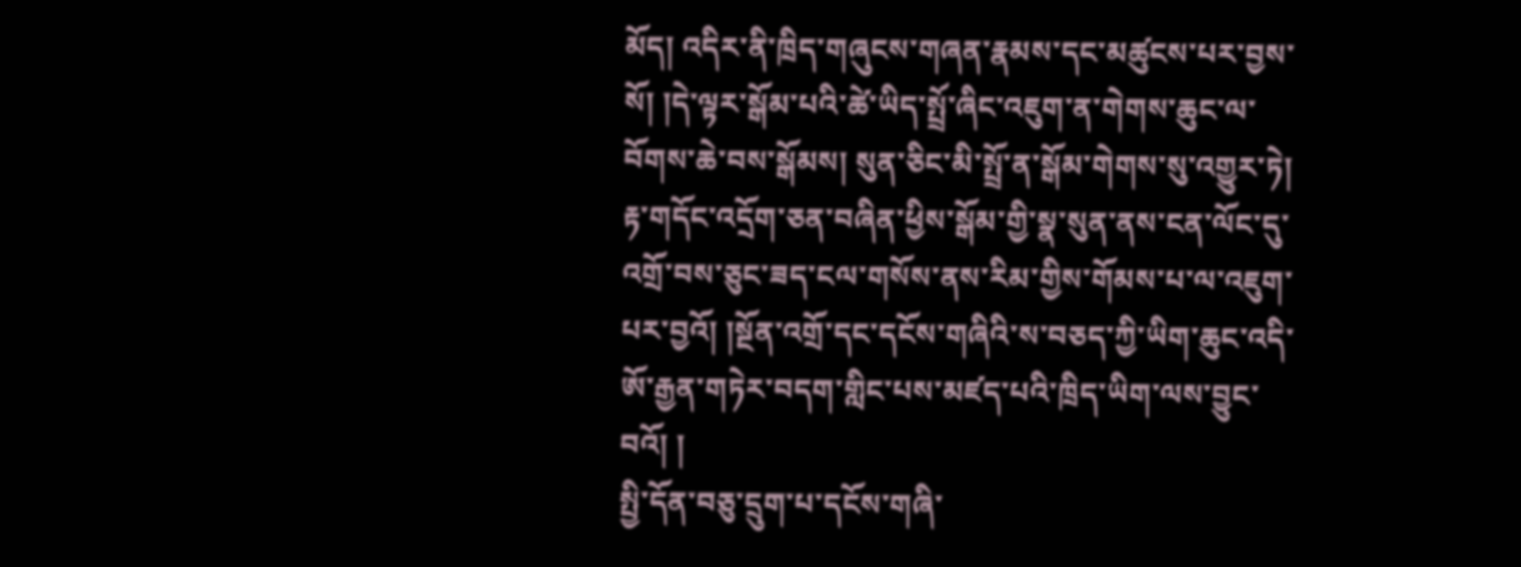མོད། འདིར་ནི་ཁྲིད་གཞུངས་གཞན་རྣམས་དང་མཚུངས་པར་བྱས་སོ། །དེ་ལྟར་སྒོམ་པའི་ཚེ་ཡིད་སྤྲོ་ཞིང་འཇུག་ན་གེགས་ཆུང་ལ་བོགས་ཆེ་བས་སྒོམས། སུན་ཅིང་མི་སྤྲོ་ན་སྒོམ་གེགས་སུ་འགྱུར་ཏེ། རྟ་གདོང་འདྲོག་ཅན་བཞིན་ཕྱིས་སྒོམ་གྱི་སྣ་སུན་ནས་ངན་ལོང་དུ་འགྲོ་བས་ཅུང་ཟད་ངལ་གསོས་ནས་རིམ་གྱིས་གོམས་པ་ལ་འཇུག་པར་བྱའོ། །སྔོན་འགྲོ་དང་དངོས་གཞིའི་ས་བཅད་ཀྱི་ཡིག་ཆུང་འདི་ཨོ་རྒྱན་གཏེར་བདག་གླིང་པས་མཛད་པའི་ཁྲིད་ཡིག་ལས་བྱུང་བའོ། །
སྤྱི་དོན་བཅུ་དྲུག་པ་དངོས་གཞི་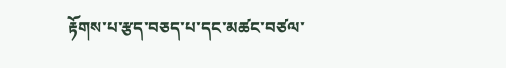རྟོགས་པ་རྩད་བཅད་པ་དང་མཚང་བཙལ་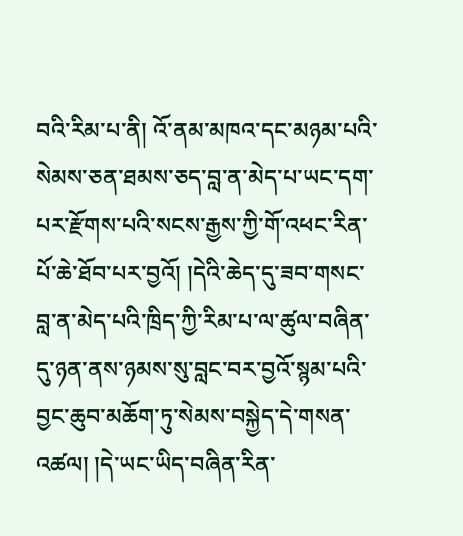བའི་རིམ་པ་ནི། འོ་ནམ་མཁའ་དང་མཉམ་པའི་སེམས་ཅན་ཐམས་ཅད་བླ་ན་མེད་པ་ཡང་དག་པར་རྫོགས་པའི་སངས་རྒྱས་ཀྱི་གོ་འཕང་རིན་པོ་ཆེ་ཐོབ་པར་བྱའོ། །དེའི་ཆེད་དུ་ཟབ་གསང་བླ་ན་མེད་པའི་ཁྲིད་ཀྱི་རིམ་པ་ལ་ཚུལ་བཞིན་དུ་ཉན་ནས་ཉམས་སུ་བླང་བར་བྱའོ་སྙམ་པའི་བྱང་ཆུབ་མཆོག་ཏུ་སེམས་བསྐྱེད་དེ་གསན་འཚལ། །དེ་ཡང་ཡིད་བཞིན་རིན་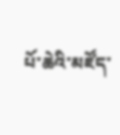པོ་ཆེའི་མཛོད་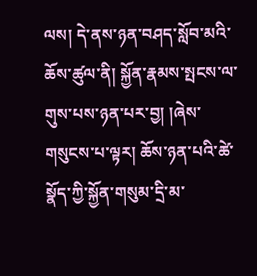ལས། དེ་ནས་ཉན་བཤད་སློབ་མའི་ཆོས་ཚུལ་ནི། སྐྱོན་རྣམས་སྤངས་ལ་གུས་པས་ཉན་པར་བྱ། །ཞེས་གསུངས་པ་ལྟར། ཆོས་ཉན་པའི་ཚེ་སྣོད་ཀྱི་སྐྱོན་གསུམ་དྲི་མ་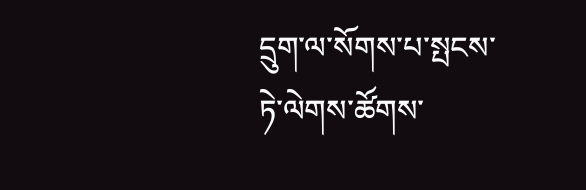དྲུག་ལ་སོགས་པ་སྤངས་ཏེ་ལེགས་ཚོགས་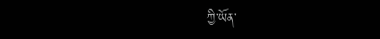ཀྱི་ཡོན་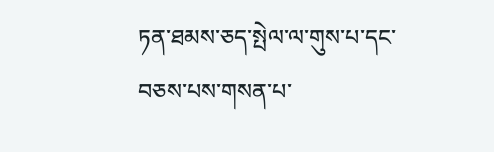ཏན་ཐམས་ཅད་སྤེལ་ལ་གུས་པ་དང་བཅས་པས་གསན་པ་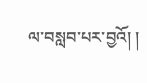ལ་བསླབ་པར་བྱའོ། །